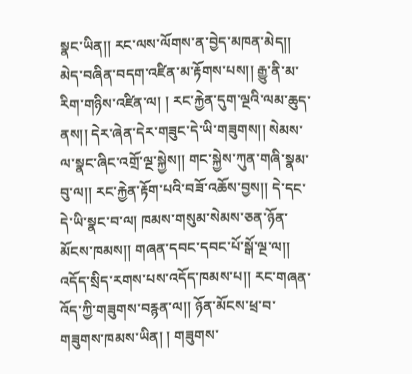སྣང་ཡིན།། རང་ལས་ལོགས་ན་བྱེད་མཁན་མེད།། མེད་བཞིན་བདག་འཛིན་མ་རྟོགས་པས།། རྒྱུ་ནི་མ་རིག་གཉིས་འཛིན་ལ། ། རང་རྐྱེན་དུག་ལྔའི་ལམ་ཆུད་ནས།། དེར་ཞེན་དེར་གཟུང་དེ་ཡི་གཟུགས།། སེམས་ལ་སྣང་ཞིང་འགྲོ་ལྔ་སྐྱེས།། གང་སྐྱེས་ཀུན་གཞི་སྣམ་བུ་ལ།། རང་རྐྱེན་རྟོག་པའི་བཟོ་འཆོས་བྱས།། དེ་དང་དེ་ཡི་སྣང་བ་ལ། ཁམས་གསུམ་སེམས་ཅན་ཉོན་མོངས་ཁམས།། གཞན་དབང་དབང་པོ་སྒོ་ལྔ་ལ།། འདོད་སྲིད་རགས་པས་འདོད་ཁམས་པ།། རང་གཞན་འོད་ཀྱི་གཟུགས་བརྙན་ལ།། ཉོན་མོངས་ཕྲ་བ་གཟུགས་ཁམས་ཡིན། ། གཟུགས་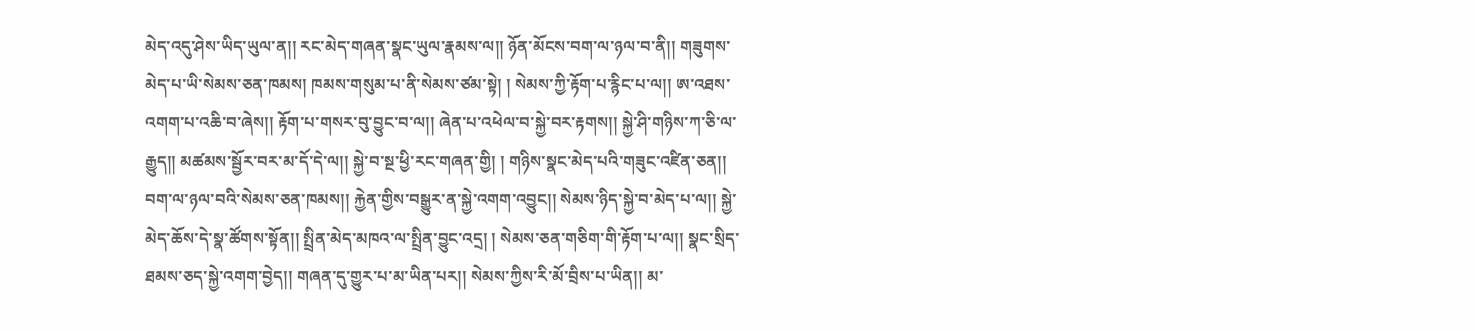མེད་འདུ་ཤེས་ཡིད་ཡུལ་ན།། རང་མེད་གཞན་སྣང་ཡུལ་རྣམས་ལ།། ཉོན་མོངས་བག་ལ་ཉལ་བ་ནི།། གཟུགས་མེད་པ་ཡི་སེམས་ཅན་ཁམས། ཁམས་གསུམ་པ་ནི་སེམས་ཙམ་སྟེ། ། སེམས་ཀྱི་རྟོག་པ་རྙིང་པ་ལ།། ཨ་འཐས་འགག་པ་འཆི་བ་ཞེས།། རྟོག་པ་གསར་བུ་བྱུང་བ་ལ།། ཞེན་པ་འཕེལ་བ་སྐྱེ་བར་རྟགས།། སྐྱེ་ཤི་གཉིས་ཀ་ཅི་ལ་རྒྱུད།། མཚམས་སྦྱོར་བར་མ་དོ་དེ་ལ།། སྐྱེ་བ་སྔ་ཕྱི་རང་གཞན་གྱི། ། གཉིས་སྣང་མེད་པའི་གཟུང་འཛིན་ཅན།། བག་ལ་ཉལ་བའི་སེམས་ཅན་ཁམས།། རྐྱེན་གྱིས་བསྒྱུར་ན་སྐྱེ་འགག་འབྱུང།། སེམས་ཉིད་སྐྱེ་བ་མེད་པ་ལ།། སྐྱེ་མེད་ཆོས་དེ་སྣ་ཚོགས་སྟོན།། སྤྲིན་མེད་མཁའ་ལ་སྤྲིན་བྱུང་འདྲ། ། སེམས་ཅན་གཅིག་གི་རྟོག་པ་ལ།། སྣང་སྲིད་ཐམས་ཅད་སྐྱེ་འགག་བྱེད།། གཞན་དུ་གྱུར་པ་མ་ཡིན་པར།། སེམས་ཀྱིས་རི་མོ་བྲིས་པ་ཡིན།། མ་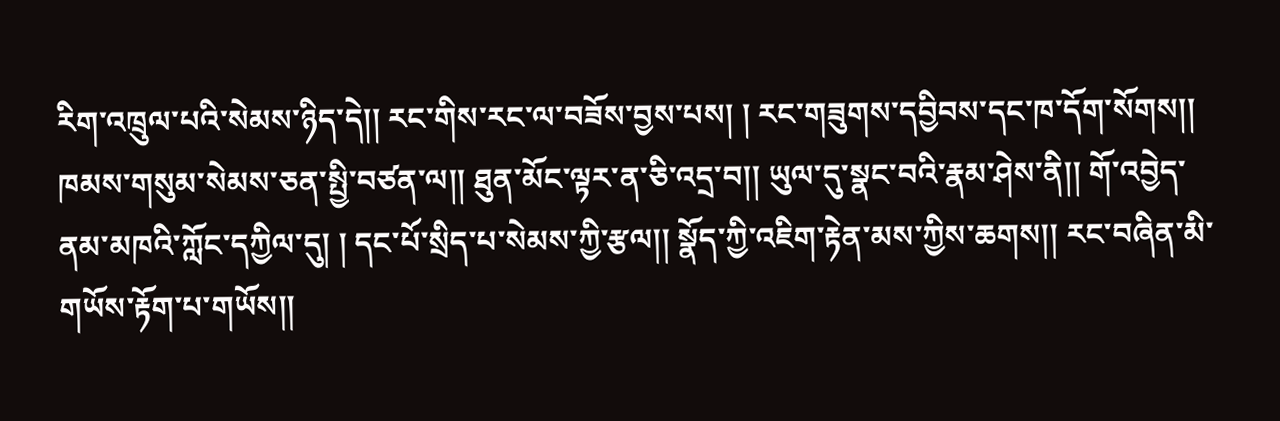རིག་འཁྲུལ་པའི་སེམས་ཉིད་དེ།། རང་གིས་རང་ལ་བཟོས་བྱས་པས། ། རང་གཟུགས་དབྱིབས་དང་ཁ་དོག་སོགས།། ཁམས་གསུམ་སེམས་ཅན་སྤྱི་བཙན་ལ།། ཐུན་མོང་ལྟར་ན་ཅི་འདྲ་བ།། ཡུལ་དུ་སྣང་བའི་རྣམ་ཤེས་ནི།། གོ་འབྱེད་ནམ་མཁའི་ཀློང་དཀྱིལ་དུ། ། དང་པོ་སྲིད་པ་སེམས་ཀྱི་རྩལ།། སྣོད་ཀྱི་འཇིག་རྟེན་མས་ཀྱིས་ཆགས།། རང་བཞིན་མི་གཡོས་རྟོག་པ་གཡོས།།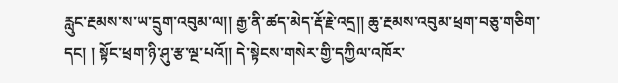རླུང་རྔམས་ས་ཡ་དྲུག་འབུམ་ལ།། རྒྱ་ནི་ཚད་མེད་རྡོ་རྗེ་འདྲ།། ཆུ་རྔམས་འབུམ་ཕྲག་བཅུ་གཅིག་དང། ། སྟོང་ཕྲག་ཉི་ཤུ་རྩ་ལྔ་པའོ།། དེ་སྟེངས་གསེར་གྱི་དཀྱིལ་འཁོར་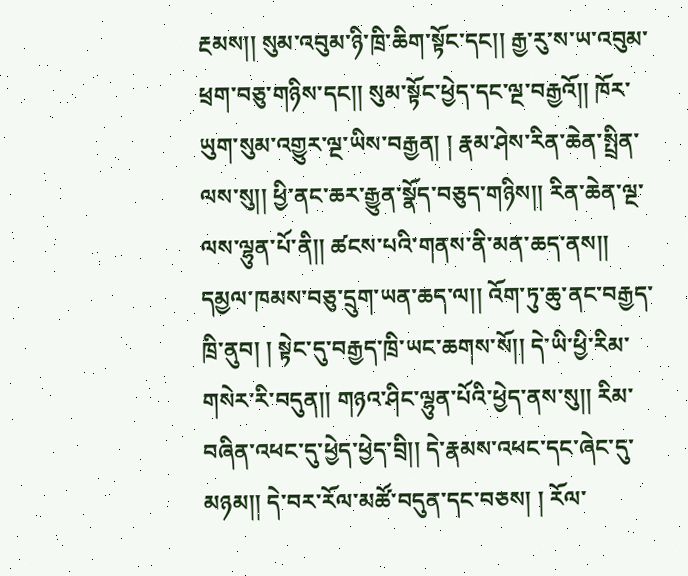རྔམས།། སུམ་འབུམ་ཉི་ཁྲི་ཆིག་སྟོང་དང།། རྒྱ་རུ་ས་ཡ་འབུམ་ཕྲག་བཅུ་གཉིས་དང།། སུམ་སྟོང་ཕྱེད་དང་ལྔ་བརྒྱའོ།། ཁོར་ཡུག་སུམ་འགྱུར་ལྔ་ཡིས་བརྒྱན། ། རྣམ་ཤེས་རིན་ཆེན་སྤྲིན་ལས་སུ།། ཕྱི་ནང་ཆར་རྒྱུན་སྣོད་བཅུད་གཉིས།། རིན་ཆེན་ལྔ་ལས་ལྷུན་པོ་ནི།། ཚངས་པའི་གནས་ནི་མན་ཆད་ནས།། དམྱལ་ཁམས་བཅུ་དྲུག་ཡན་ཆད་ལ།། འོག་ཏུ་ཆུ་ནང་བརྒྱད་ཁྲི་ནུབ། ། སྟེང་དུ་བརྒྱད་ཁྲི་ཡང་ཆགས་སོ།། དེ་ཡི་ཕྱི་རིམ་གསེར་རི་བདུན།། གཉའ་ཤིང་ལྷུན་པོའི་ཕྱེད་ནས་སུ།། རིམ་བཞིན་འཕང་དུ་ཕྱེད་ཕྱེད་བྲི།། དེ་རྣམས་འཕང་དང་ཞེང་དུ་མཉམ།། དེ་བར་རོལ་མཚོ་བདུན་དང་བཅས། ། རོལ་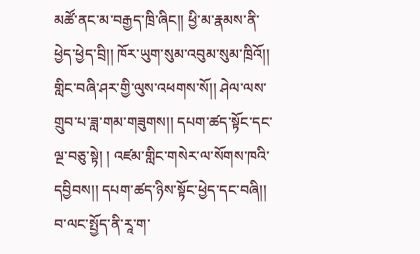མཚོ་ནང་མ་བརྒྱད་ཁྲི་ཞིང།། ཕྱི་མ་རྣམས་ནི་ཕྱེད་ཕྱེད་བྲི།། ཁོར་ཡུག་སུམ་འབུམ་སུམ་ཁྲིའོ།། གླིང་བཞི་ཤར་གྱི་ལུས་འཕགས་སོ།། ཤེལ་ལས་གྲུབ་པ་ཟླ་གམ་གཟུགས།། དཔག་ཚད་སྟོང་དང་ལྔ་བཅུ་སྟེ། ། འཛམ་གླིང་གསེར་ལ་སོགས་ཁའི་དབྱིབས།། དཔག་ཚད་ཉིས་སྟོང་ཕྱེད་དང་བཞི།། བ་ལང་སྤྱོད་ནི་རཱ་ག་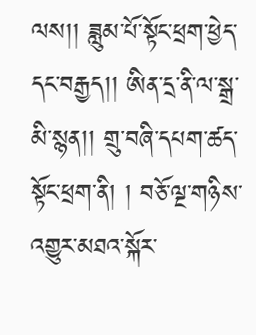ལས།། ཟླུམ་པོ་སྟོང་ཕྲག་ཕྱེད་དང་བརྒྱད།། ཨིན་དྲ་ནི་ལ་སྒྲ་མི་སྙན།། གྲུ་བཞི་དཔག་ཚད་སྟོང་ཕྲག་ནི། ། བཅོ་ལྔ་གཉིས་འགྱུར་མཐའ་སྐོར་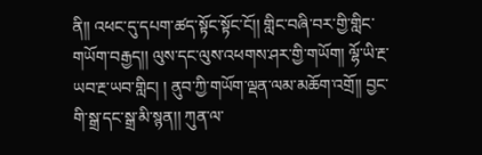ནི།། འཕང་དུ་དཔག་ཚད་སྟོང་སྟོང་ངོ།། གླིང་བཞི་བར་གྱི་གླིང་གཡོག་བརྒྱད།། ལུས་དང་ལུས་འཕགས་ཤར་གྱི་གཡོག། ལྷོ་ཡི་རྔ་ཡབ་རྔ་ཡབ་གླིང། ། ནུབ་ཀྱི་གཡོག་ལྡན་ལམ་མཆོག་འགྲོ།། བྱང་གི་སྒྲ་དང་སྒྲ་མི་སྙན།། ཀུན་ལ་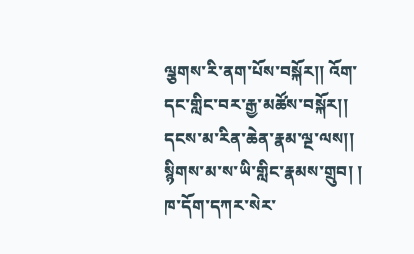ལྕགས་རི་ནག་པོས་བསྐོར།། འོག་དང་གླིང་བར་རྒྱ་མཚོས་བསྐོར།། དངས་མ་རིན་ཆེན་རྣམ་ལྔ་ལས།། སྙིགས་མ་ས་ཡི་གླིང་རྣམས་གྲུབ། ། ཁ་དོག་དཀར་སེར་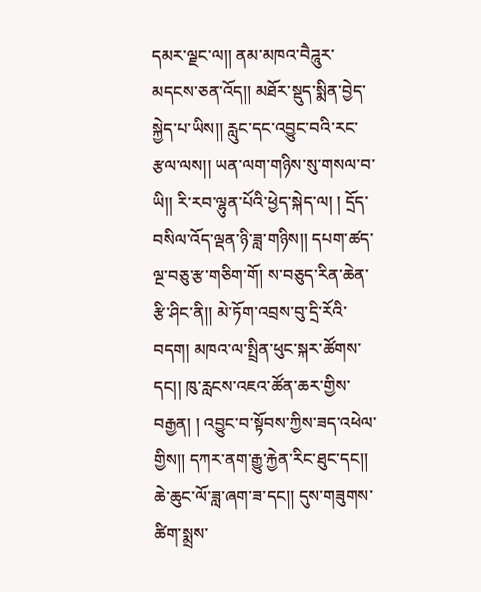དམར་ལྗང་ལ།། ནམ་མཁའ་བཻཌཱུར་མདངས་ཅན་འོད།། མཐོར་སྡུད་སྨིན་བྱེད་སྐྱེད་པ་ཡིས།། རླུང་དང་འབྱུང་བའི་རང་རྩལ་ལས།། ཡན་ལག་གཉིས་སུ་གསལ་བ་ཡི།། རི་རབ་ལྷུན་པོའི་ཕྱེད་སྐེད་ལ། ། དྲོད་བསིལ་འོད་ལྡན་ཉི་ཟླ་གཉིས།། དཔག་ཚད་ལྔ་བཅུ་རྩ་གཅིག་གོ། ས་བཅུད་རིན་ཆེན་རྩི་ཤིང་ནི།། མེ་ཏོག་འབྲས་བུ་དྲི་རོའི་བདག། མཁའ་ལ་སྤྲིན་ཕུང་སྐར་ཚོགས་དང།། ཁུ་རླངས་འཇའ་ཚོན་ཆར་གྱིས་བརྒྱན། ། འབྱུང་བ་སྟོབས་ཀྱིས་ཟད་འཕེལ་གྱིས།། དཀར་ནག་རྒྱུ་རྐྱེན་རིང་ཐུང་དང།། ཆེ་ཆུང་ལོ་ཟླ་ཞག་ཟ་དང།། དུས་གཟུགས་ཚིག་སྨྲས་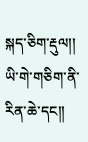སྐད་ཅིག་རྡུལ།། ཡི་གེ་གཅིག་ནི་རིན་ཆེ་དང།།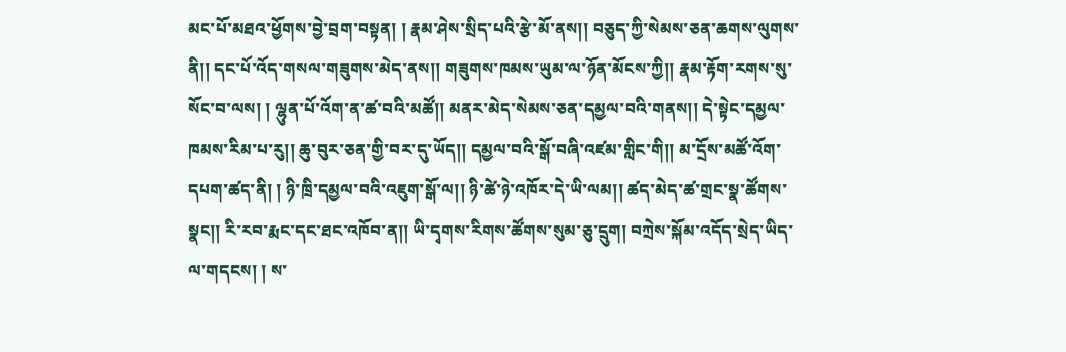མང་པོ་མཐའ་ཕྱོགས་བྱེ་བྲག་བསྟན། ། རྣམ་ཤེས་སྲིད་པའི་རྩེ་མོ་ནས།། བཅུད་ཀྱི་སེམས་ཅན་ཆགས་ལུགས་ནི།། དང་པོ་འོད་གསལ་གཟུགས་མེད་ནས།། གཟུགས་ཁམས་ཡུམ་ལ་ཉོན་མོངས་ཀྱི།། རྣམ་རྟོག་རགས་སུ་སོང་བ་ལས། ། ལྷུན་པོ་འོག་ན་ཚ་བའི་མཚོ།། མནར་མེད་སེམས་ཅན་དམྱལ་བའི་གནས།། དེ་སྟེང་དམྱལ་ཁམས་རིམ་པ་རུ།། ཆུ་བུར་ཅན་གྱི་བར་དུ་ཡོད།། དམྱལ་བའི་སྒོ་བཞི་འཛམ་གླིང་གི།། མ་དྲོས་མཚོ་འོག་དཔག་ཚད་ནི། ། ཉི་ཁྲི་དམྱལ་བའི་འཇུག་སྒོ་ལ།། ཉི་ཚེ་ཉེ་འཁོར་དེ་ཡི་ལམ།། ཚད་མེད་ཚ་གྲང་སྣ་ཚོགས་སྣང།། རི་རབ་རྨང་དང་ཐང་འཁོབ་ན།། ཡི་དྭགས་རིགས་ཚོགས་སུམ་ཅུ་དྲུག། བཀྲེས་སྐོམ་འདོད་སྲེད་ཡིད་ལ་གདངས། ། ས་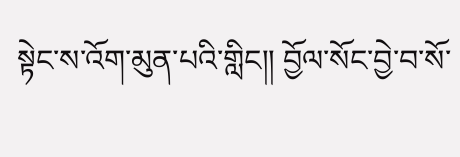སྟེང་ས་འོག་མུན་པའི་གླིང།། བྱོལ་སོང་བྱེ་བ་སོ་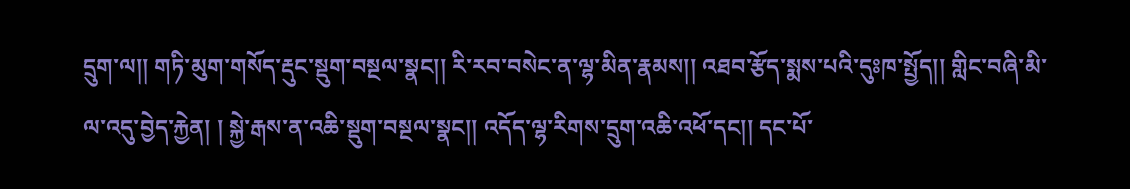དྲུག་ལ།། གཏི་མུག་གསོད་རྡུང་སྡུག་བསྔལ་སྣང།། རི་རབ་བསེང་ན་ལྷ་མིན་རྣམས།། འཐབ་རྩོད་སྨས་པའི་དུཿཁ་སྤྱོད།། གླིང་བཞི་མི་ལ་འདུ་བྱེད་རྐྱེན། ། སྐྱེ་རྒས་ན་འཆི་སྡུག་བསྔལ་སྣང།། འདོད་ལྷ་རིགས་དྲུག་འཆི་འཕོ་དང།། དང་པོ་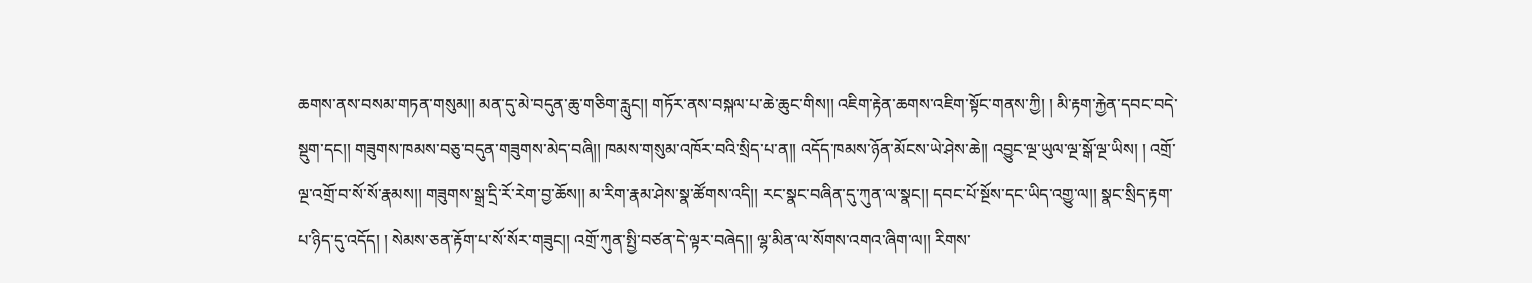ཆགས་ནས་བསམ་གཏན་གསུམ།། མན་དུ་མེ་བདུན་ཆུ་གཅིག་རླུང།། གཏོར་ནས་བསྐལ་པ་ཆེ་ཆུང་གིས།། འཇིག་རྟེན་ཆགས་འཇིག་སྟོང་གནས་ཀྱི། ། མི་རྟག་རྐྱེན་དབང་བདེ་སྡུག་དང།། གཟུགས་ཁམས་བཅུ་བདུན་གཟུགས་མེད་བཞི།། ཁམས་གསུམ་འཁོར་བའི་སྲིད་པ་ན།། འདོད་ཁམས་ཉོན་མོངས་ཡེ་ཤེས་ཆེ།། འབྱུང་ལྔ་ཡུལ་ལྔ་སྒོ་ལྔ་ཡིས། ། འགྲོ་ལྔ་འགྲོ་བ་སོ་སོ་རྣམས།། གཟུགས་སྒྲ་དྲི་རོ་རེག་བྱ་ཆོས།། མ་རིག་རྣམ་ཤེས་སྣ་ཚོགས་འདི།། རང་སྣང་བཞིན་དུ་ཀུན་ལ་སྣང།། དབང་པོ་སྔོས་དང་ཡིད་འགྱུ་ལ།། སྣང་སྲིད་རྟག་པ་ཉིད་དུ་འདོད། ། སེམས་ཅན་རྟོག་པ་སོ་སོར་གཟུང།། འགྲོ་ཀུན་སྤྱི་བཙན་དེ་ལྟར་བཞེད།། ལྷ་མིན་ལ་སོགས་འགའ་ཞིག་ལ།། རིགས་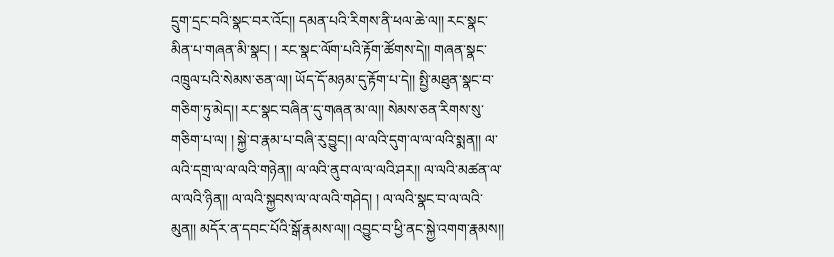དྲུག་དྲང་བའི་སྣང་བར་འོང།། དམན་པའི་རིགས་ནི་ཕལ་ཆེ་ལ།། རང་སྣང་མིན་པ་གཞན་མི་སྣང། ། རང་སྣང་ལོག་པའི་རྟོག་ཚོགས་དེ།། གཞན་སྣང་འཁྲུལ་པའི་སེམས་ཅན་ལ།། ཡོད་དོ་མཉམ་དུ་རྟོག་པ་དེ།། སྤྱི་མཐུན་སྣང་བ་གཅིག་ཏུ་མེད།། རང་སྣང་བཞིན་དུ་གཞན་མ་ལ།། སེམས་ཅན་རིགས་སུ་གཅིག་པ་ལ། ། སྐྱེ་བ་རྣམ་པ་བཞི་རུ་བྱུང།། ལ་ལའི་དུག་ལ་ལ་ལའི་སྨན།། ལ་ལའི་དགྲ་ལ་ལ་ལའི་གཉེན།། ལ་ལའི་ནུབ་ལ་ལ་ལའི་ཤར།། ལ་ལའི་མཚན་ལ་ལ་ལའི་ཉིན།། ལ་ལའི་སྐྱབས་ལ་ལ་ལའི་གཤེད། ། ལ་ལའི་སྣང་བ་ལ་ལའི་མུན།། མདོར་ན་དབང་པོའི་སྒོ་རྣམས་ལ།། འབྱུང་བ་ཕྱི་ནང་སྐྱེ་འགག་རྣམས།།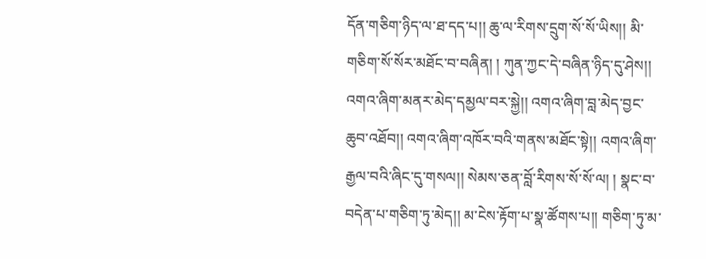དོན་གཅིག་ཉིད་ལ་ཐ་དད་པ།། ཆུ་ལ་རིགས་དྲུག་སོ་སོ་ཡིས།། མི་གཅིག་སོ་སོར་མཐོང་བ་བཞིན། ། ཀུན་ཀྱང་དེ་བཞིན་ཉིད་དུ་ཤེས།། འགའ་ཞིག་མནར་མེད་དམྱལ་བར་སྐྱེ།། འགའ་ཞིག་བླ་མེད་བྱང་ཆུབ་འཐོབ།། འགའ་ཞིག་འཁོར་བའི་གནས་མཐོང་སྟེ།། འགའ་ཞིག་རྒྱལ་བའི་ཞིང་དུ་གསལ།། སེམས་ཅན་བློ་རིགས་སོ་སོ་ལ། ། སྣང་བ་བདེན་པ་གཅིག་ཏུ་མེད།། མ་ངེས་རྟོག་པ་སྣ་ཚོགས་པ།། གཅིག་ཏུ་མ་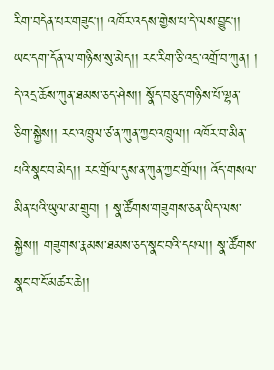རིག་བདེན་པར་གཟུང།། འཁོར་འདས་གྱེས་པ་དེ་ལས་བྱུང།། ཡང་དག་དོན་ལ་གཉིས་སུ་མེད།། རང་རིག་ཅི་འདྲ་འགྲོ་བ་ཀུན། ། དེ་འདྲ་ཆོས་ཀུན་ཐམས་ཅད་ཤེས།། སྣོད་བཅུད་གཉིས་པོ་ལྷན་ཅིག་སྐྱེས།། རང་འཁྲུལ་ཙ་ན་ཀུན་ཀྱང་འཁྲུལ།། འཁོར་བ་མིན་པའི་སྣང་བ་མེད།། རང་གྲོལ་དུས་ན་ཀུན་ཀྱང་གྲོལ།། འོད་གསལ་མིན་པའི་ཡུལ་མ་གྲུབ། ། སྣ་ཚོགས་གཟུགས་ཅན་ཡིད་ལས་སྐྱེས།། གཟུགས་རྣམས་ཐམས་ཅད་སྣང་བའི་དཔལ།། སྣ་ཚོགས་སྣང་བ་ངོ་མཚར་ཆེ།།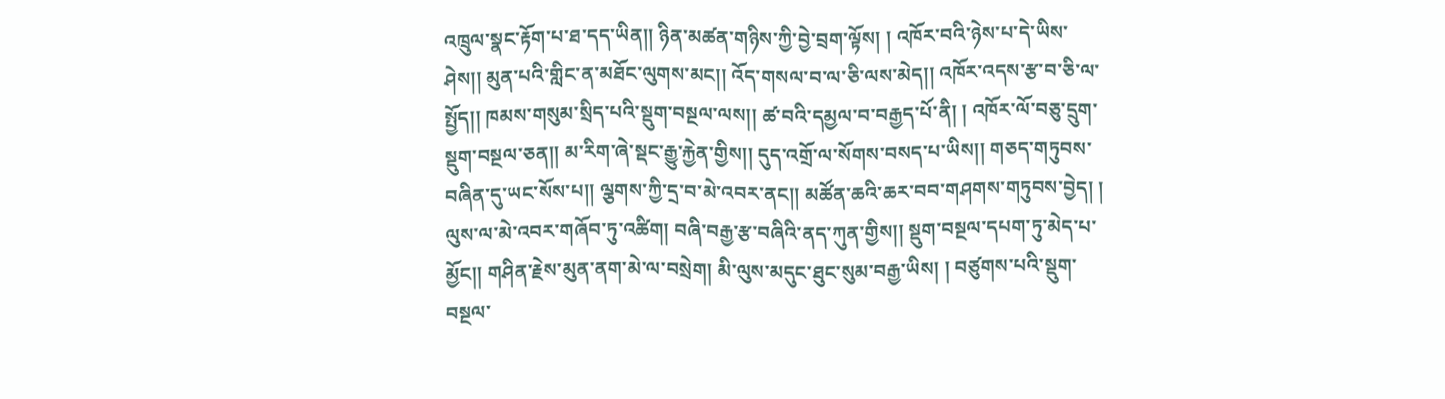འཁྲུལ་སྣང་རྟོག་པ་ཐ་དད་ཡིན།། ཉིན་མཚན་གཉིས་ཀྱི་བྱེ་བྲག་ལྟོས། ། འཁོར་བའི་ཉེས་པ་དེ་ཡིས་ཤེས།། མུན་པའི་གླིང་ན་མཐོང་ལུགས་མང།། འོད་གསལ་བ་ལ་ཅི་ལས་མེད།། འཁོར་འདས་རྩ་བ་ཅི་ལ་སྤྱོད།། ཁམས་གསུམ་སྲིད་པའི་སྡུག་བསྔལ་ལས།། ཚ་བའི་དམྱལ་བ་བརྒྱད་པོ་ནི། ། འཁོར་ལོ་བཅུ་དྲུག་སྡུག་བསྔལ་ཅན།། མ་རིག་ཞེ་སྡང་རྒྱུ་རྐྱེན་གྱིས།། དུད་འགྲོ་ལ་སོགས་བསད་པ་ཡིས།། གཅད་གཏུབས་བཞིན་དུ་ཡང་སོས་པ།། ལྕགས་ཀྱི་དྲ་བ་མེ་འབར་ནང།། མཚོན་ཆའི་ཆར་བབ་གཤགས་གཏུབས་བྱེད། ། ལུས་ལ་མེ་འབར་གཞོབ་ཏུ་འཚིག། བཞི་བརྒྱ་རྩ་བཞིའི་ནད་ཀུན་གྱིས།། སྡུག་བསྔལ་དཔག་ཏུ་མེད་པ་མྱོང།། གཤིན་རྗེས་མུན་ནག་མེ་ལ་བསྲེག། མི་ལུས་མདུང་ཐུང་སུམ་བརྒྱ་ཡིས། ། བཙུགས་པའི་སྡུག་བསྔལ་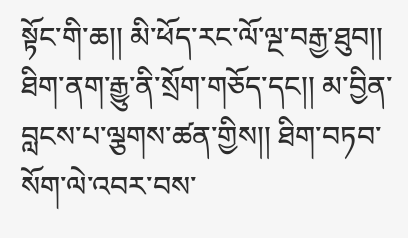སྟོང་གི་ཆ།། མི་ཕོད་རང་ལོ་ལྔ་བརྒྱ་ཐུབ།། ཐིག་ནག་རྒྱུ་ནི་སྲོག་གཅོད་དང།། མ་བྱིན་བླངས་པ་ལྕགས་ཚན་གྱིས།། ཐིག་བཏབ་སོག་ལེ་འབར་བས་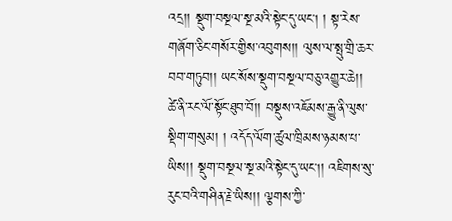འདྲ།། སྡུག་བསྔལ་སྔ་མའི་སྟེང་དུ་ཡང། ། སྟ་རེས་གཞོག་ཅིང་གསོར་གྱིས་འབུགས།། ལུས་ལ་སྤུ་གྲི་ཆར་བབ་གཏུབ།། ཡང་སོས་སྡུག་བསྔལ་བཅུ་འགྱུར་ཆེ།། ཚེ་ནི་རང་ལོ་སྟོང་ཐུབ་བོ།། བསྡུས་འཇོམས་རྒྱུ་ནི་ལུས་སྡིག་གསུམ། ། འདོད་ལོག་ཚུལ་ཁྲིམས་ཉམས་པ་ཡིས།། སྡུག་བསྔལ་སྔ་མའི་སྟེང་དུ་ཡང།། འཇིགས་སུ་རུང་བའི་གཤིན་རྗེ་ཡིས།། ལྕགས་ཀྱི་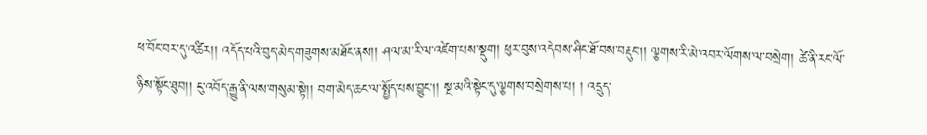ཕ་བོང་བར་དུ་འཚིར།། འདོད་པའི་བུད་མེད་གཟུགས་མཐོང་ནས།། ཤལ་མ་རི་ལ་འཛེག་པས་སྡུག། ཕུར་བུས་འདེབས་ཤིང་ཐོ་བས་བརྡུང།། ལྕགས་རི་མེ་འབར་ལོགས་ལ་བསྲེག། ཚེ་ནི་རང་ལོ་ཉིས་སྟོང་ཐུབ།། ངུ་འབོད་རྒྱུ་ནི་ལས་གསུམ་སྟེ།། བག་མེད་ཆང་ལ་སྤྱོད་པས་བྱུང།། སྔ་མའི་སྟེང་དུ་ལྕགས་བསྲེགས་པ། ། འདྲུད་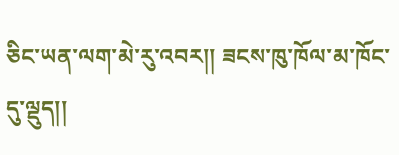ཅིང་ཡན་ལག་མེ་རུ་འབར།། ཟངས་ཁུ་ཁོལ་མ་ཁོང་དུ་ལྡུད།།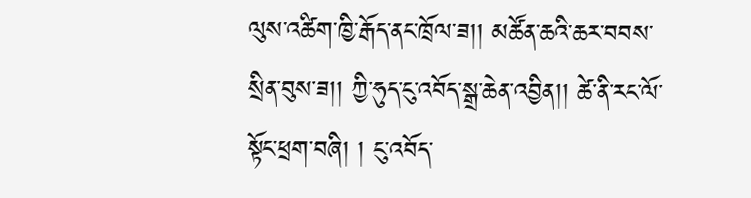ལུས་འཚིག་ཁྱི་རྒོད་ནང་ཁྲོལ་ཟ།། མཚོན་ཆའི་ཆར་བབས་སྲིན་བུས་ཟ།། ཀྱི་ཧུད་ངུ་འབོད་སྒྲ་ཆེན་འབྱིན།། ཚེ་ནི་རང་ལོ་སྟོང་ཕྲག་བཞི། ། ངུ་འབོད་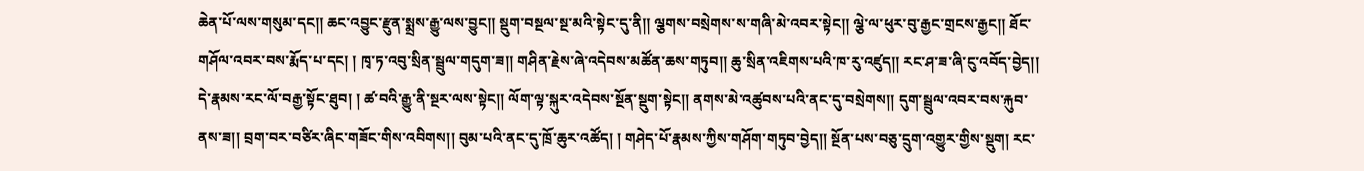ཆེན་པོ་ལས་གསུམ་དང།། ཆང་འབྱུང་རྫུན་སྨྲས་རྒྱུ་ལས་བྱུང།། སྡུག་བསྔལ་སྔ་མའི་སྟེང་དུ་ནི།། ལྕགས་བསྲེགས་ས་གཞི་མེ་འབར་སྟེང།། ལྕེ་ལ་ཕུར་བུ་རྒྱང་གྲངས་རྒྱང།། ཐོང་གཤོལ་འབར་བས་རྨོད་པ་དང། ། ཁྭ་ཏ་འབུ་སྲིན་སྦྲུལ་གདུག་ཟ།། གཤིན་རྗེས་ཞེ་འདེབས་མཚོན་ཆས་གཏུབ།། ཆུ་སྲིན་འཇིགས་པའི་ཁ་རུ་འཛུད།། རང་ཤ་ཟ་ཞི་ངུ་འབོད་བྱེད།། དེ་རྣམས་རང་ལོ་བརྒྱ་སྟོང་ཐུབ། ། ཚ་བའི་རྒྱུ་ནི་སྔར་ལས་སྟེང།། ལོག་ལྟ་སྐུར་འདེབས་སྔོན་སྡུག་སྟེང།། ནགས་མེ་འཚུབས་པའི་ནང་དུ་བསྲེགས།། དུག་སྦྲུལ་འབར་བས་རྐུབ་ནས་ཟ།། བྲག་བར་བཙིར་ཞིང་གཟོང་གིས་འབིགས།། བུམ་པའི་ནང་དུ་ཁྲོ་ཆུར་འཚོད། ། གཤེད་པོ་རྣམས་ཀྱིས་གཤོག་གཏུབ་བྱེད།། སྔོན་པས་བཅུ་དྲུག་འགྱུར་གྱིས་སྡུག། རང་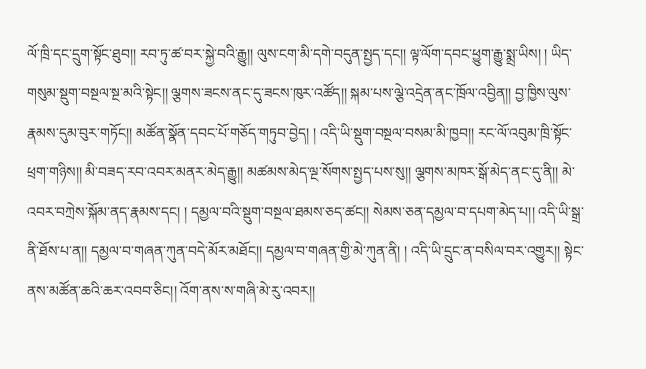ལོ་ཁྲི་དང་དྲུག་སྟོང་ཐུབ།། རབ་ཏུ་ཚ་བར་སྐྱེ་བའི་རྒྱུ།། ལུས་ངག་མི་དགེ་བདུན་སྤྱད་དང།། ལྟ་ལོག་དབང་ཕྱུག་རྒྱུ་སྨྲ་ཡིས། ། ཡིད་གསུམ་སྡུག་བསྔལ་སྔ་མའི་སྟེང།། ལྕགས་ཟངས་ནང་དུ་ཟངས་ཁུར་འཚོད།། སྐམ་པས་ལྕེ་འདྲེན་ནང་ཁྲོལ་འབྱིན།། བྱ་ཁྱིས་ལུས་རྣམས་དུམ་བུར་གཏོང།། མཚོན་སྣོན་དབང་པོ་གཅོད་གཏུབ་བྱེད། ། འདི་ཡི་སྡུག་བསྔལ་བསམ་མི་ཁྱབ།། རང་ལོ་འབུམ་ཁྲི་སྟོང་ཕྲག་གཉིས།། མི་བཟད་རབ་འབར་མནར་མེད་རྒྱུ།། མཚམས་མེད་ལྔ་སོགས་སྤྱད་པས་སུ།། ལྕགས་མཁར་སྒོ་མེད་ནང་དུ་ནི།། མེ་འབར་བཀྲེས་སྐོམ་ནད་རྣམས་དང། ། དམྱལ་བའི་སྡུག་བསྔལ་ཐམས་ཅད་ཚང།། སེམས་ཅན་དམྱལ་བ་དཔག་མེད་པ།། འདི་ཡི་སྒྲ་ནི་ཐོས་པ་ན།། དམྱལ་བ་གཞན་ཀུན་བདེ་མོར་མཐོང།། དམྱལ་བ་གཞན་གྱི་མེ་ཀུན་ནི། ། འདི་ཡི་དྲུང་ན་བསིལ་བར་འགྱུར།། སྟེང་ནས་མཚོན་ཆའི་ཆར་འབབ་ཅིང།། འོག་ནས་ས་གཞི་མེ་རུ་འབར།།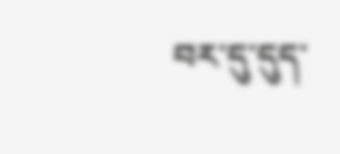བར་དུ་དུད་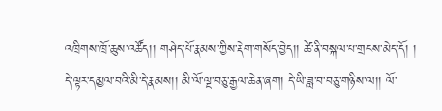འཁྲིགས་ཁྲོ་ཆུས་འཚོད།། གཤེད་པོ་རྣམས་ཀྱིས་རྡེག་གསོད་བྱེད།། ཚེ་ནི་བསྐལ་པ་གྲངས་མེད་དོ། ། དེ་ལྟར་དམྱལ་བའི་མི་དེ་རྣམས།། མི་ལོ་ལྔ་བཅུ་རྒྱལ་ཆེན་ཞག། དེ་ཡི་ཟླ་བ་བཅུ་གཉིས་ལ།། ལོ་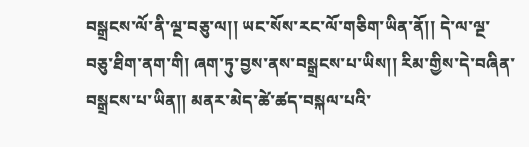བསྒྲངས་ལོ་ནི་ལྔ་བཅུ་ལ།། ཡང་སོས་རང་ལོ་གཅིག་ཡིན་ནོ།། དེ་ལ་ལྔ་བཅུ་ཐིག་ནག་གི། ཞག་ཏུ་བྱས་ནས་བསྒྲངས་པ་ཡིས།། རིམ་གྱིས་དེ་བཞིན་བསྒྲངས་པ་ཡིན།། མནར་མེད་ཚེ་ཚད་བསྐལ་པའི་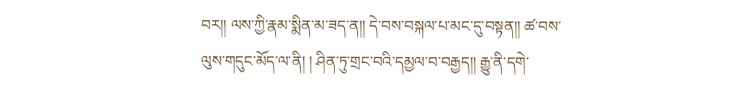བར།། ལས་ཀྱི་རྣམ་སྨིན་མ་ཟད་ན།། དེ་བས་བསྐལ་པ་མང་དུ་བསྟན།། ཚ་བས་ལུས་གདུང་མོད་ལ་ནི། ། ཤིན་ཏུ་གྲང་བའི་དམྱལ་བ་བརྒྱད།། རྒྱུ་ནི་དགེ་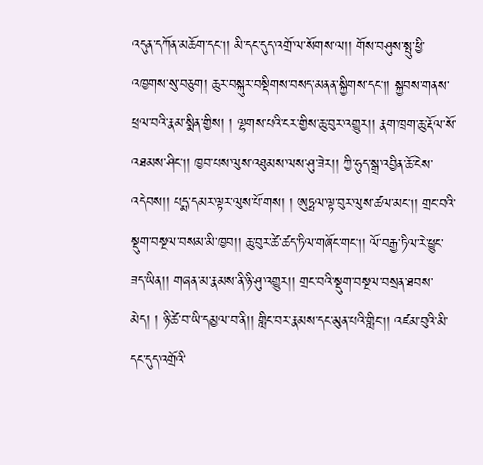འདུན་དཀོན་མཆོག་དང།། མི་དང་དུད་འགྲོ་ལ་སོགས་ལ།། གོས་བཤུས་སྤུ་ཕྱི་འཁྱགས་སུ་བཅུག། ཆུར་བསྐུར་བསྡིགས་བསད་མནན་སྐྱིགས་དང།། སྐྱབས་གནས་ཕྲལ་བའི་རྣམ་སྨིན་གྱིས། ། ལྷགས་པའི་ངར་གྱིས་ཆུ་བུར་འགྱུར།། རྣག་ཁྲག་ཆུ་རྡོལ་སོ་འཐམས་ཤིང།། ཁྱབ་པས་ལུས་འཐུམས་ལས་ཤུ་ཟེར།། ཀྱི་ཧུད་སྒྲ་འབྱིན་ཆོ་ངེས་འདེབས།། པདྨ་དམར་ལྟར་ལུས་པོ་གས། ། ཨུཏྤལ་ལྟ་བུར་ལུས་ཚལ་མང།། གྲང་བའི་སྡུག་བསྔལ་བསམ་མི་ཁྱབ།། ཆུ་བུར་ཚེ་ཚད་ཏིལ་གཞོང་གང།། ལོ་བརྒྱ་ཏིལ་རེ་ཕྱུང་ཟད་ཡིན།། གཞན་མ་རྣམས་ནི་ཉི་ཤུ་འགྱུར།། གྲང་བའི་སྡུག་བསྔལ་བསྲན་ཐབས་མེད། ། ཉི་ཚེ་བ་ཡི་དམྱལ་བ་ནི།། གླིང་བར་རྣམས་དང་མུན་པའི་གླིང།། འཛམ་བུའི་མི་དང་དུད་འགྲོའི་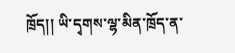ཁྲོད།། ཡི་དྭགས་ལྷ་མིན་ཁྲོད་ན་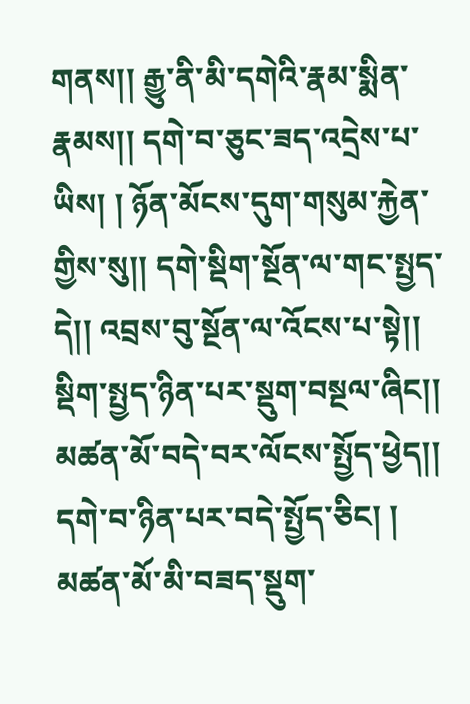གནས།། རྒྱུ་ནི་མི་དགེའི་རྣམ་སྨིན་རྣམས།། དགེ་བ་ཅུང་ཟད་འདྲེས་པ་ཡིས། ། ཉོན་མོངས་དུག་གསུམ་རྐྱེན་གྱིས་སུ།། དགེ་སྡིག་སྔོན་ལ་གང་སྤྱད་དེ།། འབྲས་བུ་སྔོན་ལ་འོངས་པ་སྟེ།། སྡིག་སྤྱད་ཉིན་པར་སྡུག་བསྔལ་ཞིང།། མཚན་མོ་བདེ་བར་ལོངས་སྤྱོད་ཕྱེད།། དགེ་བ་ཉིན་པར་བདེ་སྤྱོད་ཅིང། ། མཚན་མོ་མི་བཟད་སྡུག་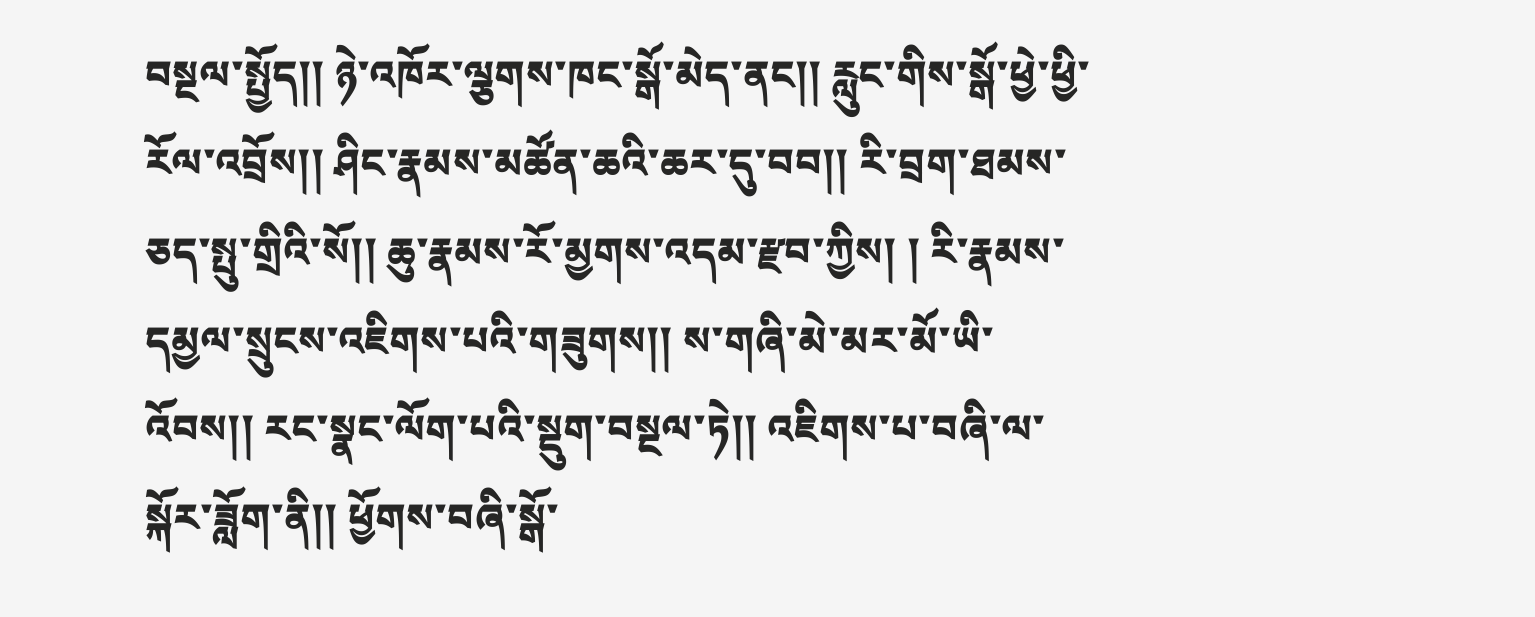བསྔལ་སྤྱོད།། ཉེ་འཁོར་ལྕགས་ཁང་སྒོ་མེད་ནང།། རླུང་གིས་སྒོ་ཕྱེ་ཕྱི་རོལ་འབྲོས།། ཤིང་རྣམས་མཚོན་ཆའི་ཆར་དུ་བབ།། རི་བྲག་ཐམས་ཅད་སྤུ་གྲིའི་སོ།། ཆུ་རྣམས་རོ་མྱགས་འདམ་རྫབ་ཀྱིས། ། རི་རྣམས་དམྱལ་སྲུངས་འཇིགས་པའི་གཟུགས།། ས་གཞི་མེ་མར་མོ་ཡི་འོབས།། རང་སྣང་ལོག་པའི་སྡུག་བསྔལ་ཏེ།། འཇིགས་པ་བཞི་ལ་སྐོར་ཟློག་ནི།། ཕྱོགས་བཞི་སྒོ་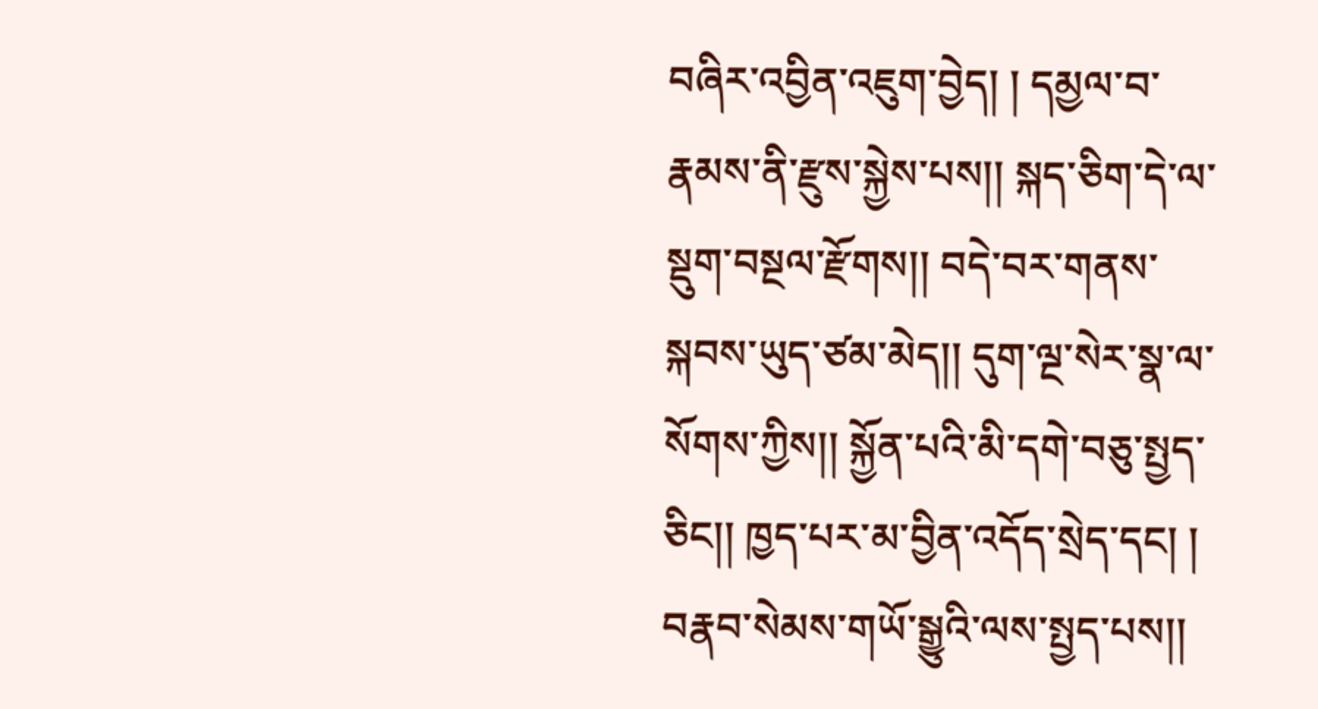བཞིར་འབྱིན་འཇུག་བྱེད། ། དམྱལ་བ་རྣམས་ནི་རྫུས་སྐྱེས་པས།། སྐད་ཅིག་དེ་ལ་སྡུག་བསྔལ་རྫོགས།། བདེ་བར་གནས་སྐབས་ཡུད་ཙམ་མེད།། དུག་ལྔ་སེར་སྣ་ལ་སོགས་ཀྱིས།། སྐྱོན་པའི་མི་དགེ་བཅུ་སྤྱད་ཅིང།། ཁྱད་པར་མ་བྱིན་འདོད་སྲེད་དང། ། བརྣབ་སེམས་གཡོ་སྒྱུའི་ལས་སྤྱད་པས།།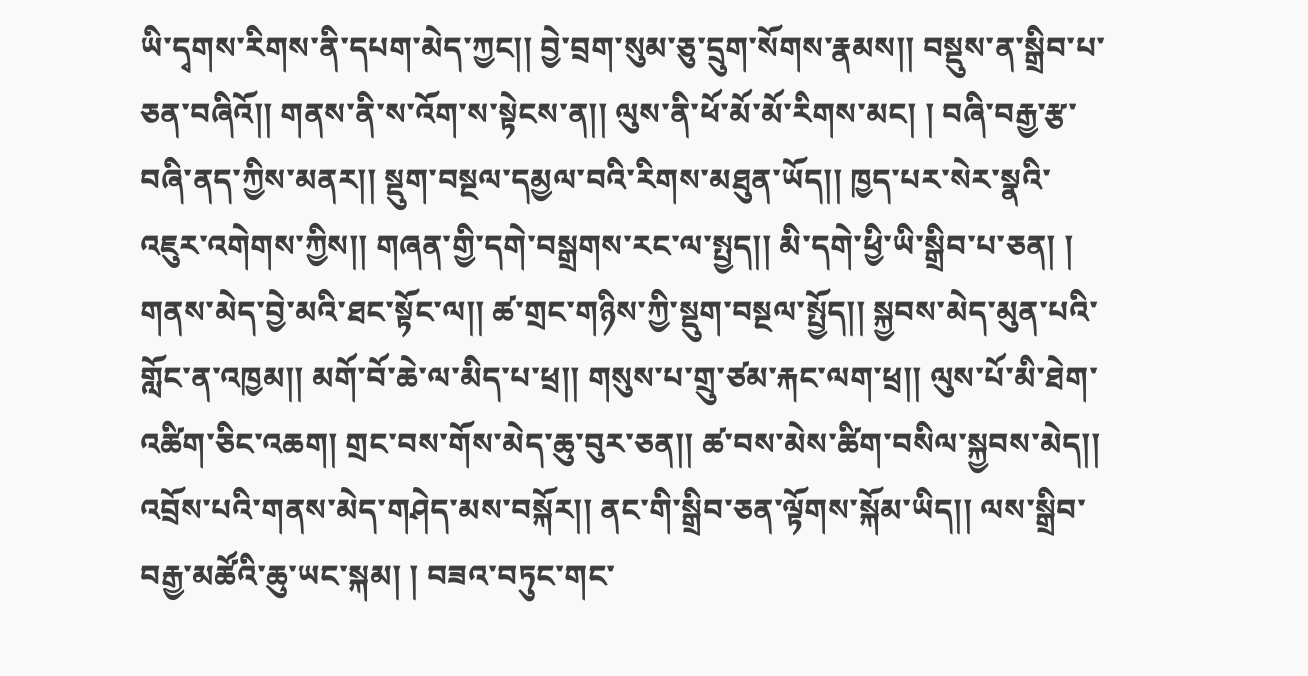ཡི་དྭགས་རིགས་ནི་དཔག་མེད་ཀྱང།། བྱེ་བྲག་སུམ་ཅུ་དྲུག་སོགས་རྣམས།། བསྡུས་ན་སྒྲིབ་པ་ཅན་བཞིའོ།། གནས་ནི་ས་འོག་ས་སྟེངས་ན།། ལུས་ནི་ཕོ་མོ་མོ་རིགས་མང། ། བཞི་བརྒྱ་རྩ་བཞི་ནད་ཀྱིས་མནར།། སྡུག་བསྔལ་དམྱལ་བའི་རིགས་མཐུན་ཡོད།། ཁྱད་པར་སེར་སྣའི་འཇུར་འགེགས་ཀྱིས།། གཞན་གྱི་དགེ་བསྒྲགས་རང་ལ་སྤྱད།། མི་དགེ་ཕྱི་ཡི་སྒྲིབ་པ་ཅན། ། གནས་མེད་བྱེ་མའི་ཐང་སྟོང་ལ།། ཚ་གྲང་གཉིས་ཀྱི་སྡུག་བསྔལ་སྤྱོད།། སྐྱབས་མེད་མུན་པའི་གློང་ན་འཁྱམ།། མགོ་བོ་ཆེ་ལ་མིད་པ་ཕྲ།། གསུས་པ་གྲུ་ཙམ་རྐང་ལག་ཕྲ།། ལུས་པོ་མི་ཐེག་འཚིག་ཅིང་འཆག། གྲང་བས་གོས་མེད་ཆུ་བུར་ཅན།། ཚ་བས་མེས་ཚིག་བསིལ་སྐྱབས་མེད།། འབྲོས་པའི་གནས་མེད་གཤེད་མས་བསྐོར།། ནང་གི་སྒྲིབ་ཅན་ལྟོགས་སྐོམ་ཡིད།། ལས་སྒྲིབ་བརྒྱ་མཚོའི་ཆུ་ཡང་སྐམ། ། བཟའ་བཏུང་གང་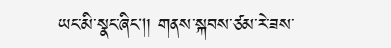ཡང་མི་སྣང་ཞིང།། གནས་སྐབས་ཙམ་རེ་ཟས་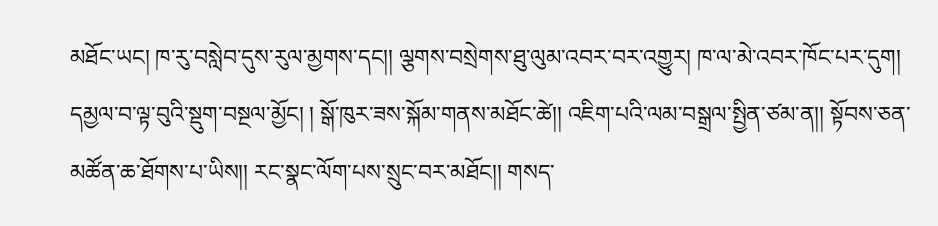མཐོང་ཡང། ཁ་རུ་བསླེབ་དུས་རུལ་མྱགས་དང།། ལྕགས་བསྲེགས་ཐུ་ལུམ་འབར་བར་འགྱུར། ཁ་ལ་མེ་འབར་ཁོང་པར་དུག། དམྱལ་བ་ལྟ་བུའི་སྡུག་བསྔལ་མྱོང། ། སྒོ་ཁུར་ཟས་སྐོམ་གནས་མཐོང་ཚེ།། འཇིག་པའི་ལམ་བསྒྲལ་སྤྱིན་ཙམ་ན།། སྟོབས་ཅན་མཚོན་ཆ་ཐོགས་པ་ཡིས།། རང་སྣང་ལོག་པས་སྲུང་བར་མཐོང།། གསད་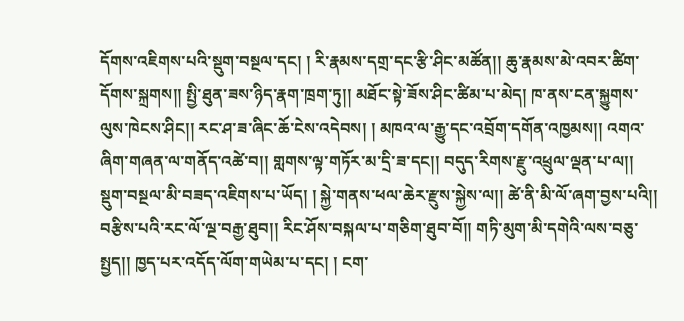དོགས་འཇིགས་པའི་སྡུག་བསྔལ་དང། ། རི་རྣམས་དགྲ་དང་རྩི་ཤིང་མཚོན།། ཆུ་རྣམས་མེ་འབར་ཚིག་དོགས་སྐྲགས།། སྤྱི་ཐུན་ཟས་ཉིད་རྣག་ཁྲག་ཏུ།། མཐོང་སྟེ་ཟོས་ཤིང་ཚིམ་པ་མེད། ཁ་ནས་ངན་སྐྱུགས་ལུས་ཁེངས་ཤིང།། རང་ཤ་ཟ་ཞིང་ཆོ་ངེས་འདེབས། ། མཁའ་ལ་རྒྱུ་དང་འབྲོག་དགོན་འཁྱམས།། འགའ་ཞིག་གཞན་ལ་གནོད་འཚེ་བ།། གླགས་ལྟ་གཏོར་མ་དྲི་ཟ་དང།། བདུད་རིགས་རྫུ་འཕྲུལ་ལྡན་པ་ལ།། སྡུག་བསྔལ་མི་བཟད་འཇིགས་པ་ཡོད། ། སྐྱེ་གནས་ཕལ་ཆེར་རྫུས་སྐྱེས་ལ།། ཚེ་ནི་མི་ལོ་ཞག་བྱས་པའི།། བརྩིས་པའི་རང་ལོ་ལྔ་བརྒྱ་ཐུབ།། རིང་ཤོས་བསྐལ་པ་གཅིག་ཐུབ་བོ།། གཏི་མུག་མི་དགེའི་ལས་བཅུ་སྤྱད།། ཁྱད་པར་འདོད་ལོག་གཡེམ་པ་དང། ། ངག་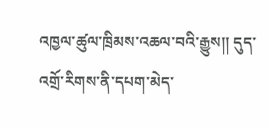འཁྱལ་ཚུལ་ཁྲིམས་འཆལ་བའི་རྒྱུས།། དུད་འགྲོ་རིགས་ནི་དཔག་མེད་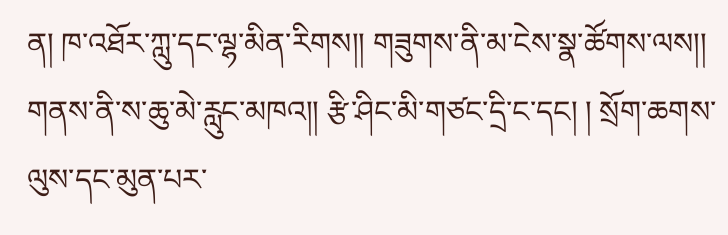ན། ཁ་འཐོར་ཀླུ་དང་ལྷ་མིན་རིགས།། གཟུགས་ནི་མ་ངེས་སྣ་ཚོགས་ལས།། གནས་ནི་ས་ཆུ་མེ་རླུང་མཁའ།། རྩི་ཤིང་མི་གཙང་དྲི་ང་དང། ། སྲོག་ཆགས་ལུས་དང་མུན་པར་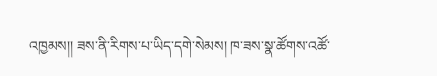འཁྱམས།། ཟས་ནི་རིགས་པ་ཡིད་དགེ་སེམས། ཁ་ཟས་སྣ་ཚོགས་འཚོ་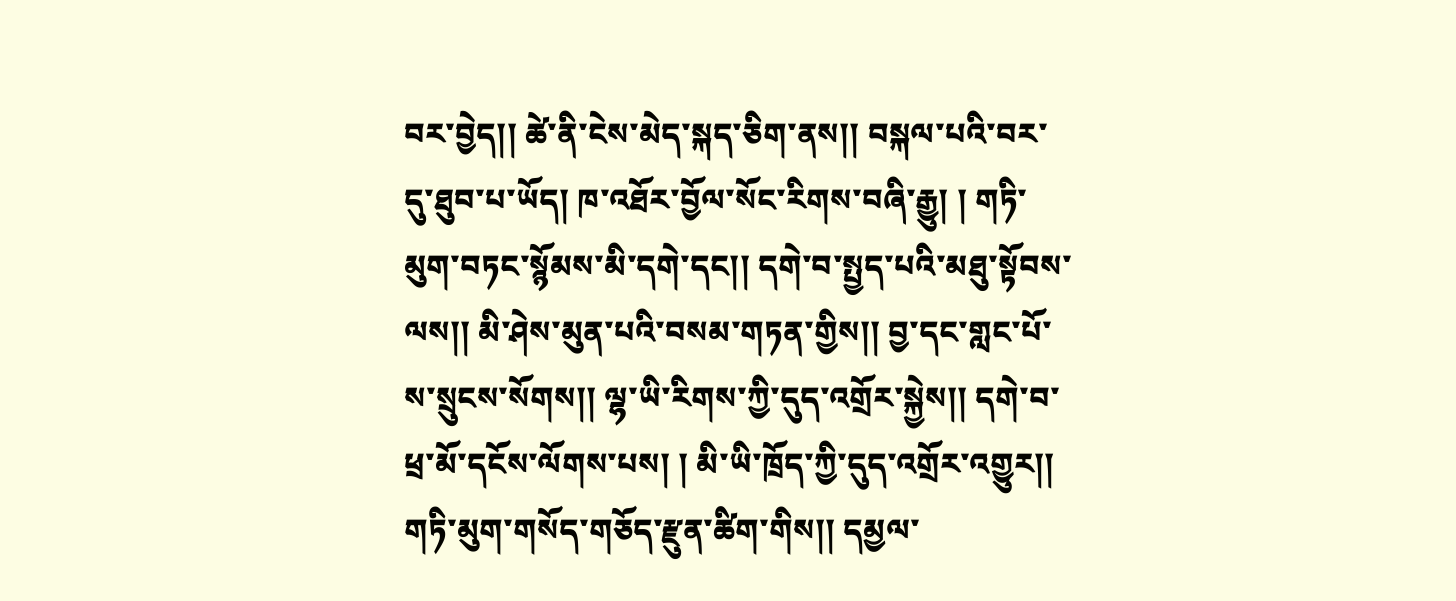བར་བྱེད།། ཚེ་ནི་ངེས་མེད་སྐད་ཅིག་ནས།། བསྐལ་པའི་བར་དུ་ཐུབ་པ་ཡོད། ཁ་འཐོར་བྱོལ་སོང་རིགས་བཞི་རྒྱུ། ། གཏི་མུག་བཏང་སྙོམས་མི་དགེ་དང།། དགེ་བ་སྤྱད་པའི་མཐུ་སྟོབས་ལས།། མི་ཤེས་མུན་པའི་བསམ་གཏན་གྱིས།། བྱ་དང་གླང་པོ་ས་སྲུངས་སོགས།། ལྷ་ཡི་རིགས་ཀྱི་དུད་འགྲོར་སྐྱེས།། དགེ་བ་ཕྲ་མོ་དངོས་ལོགས་པས། ། མི་ཡི་ཁྲོད་ཀྱི་དུད་འགྲོར་འགྱུར།། གཏི་མུག་གསོད་གཅོད་རྫུན་ཚིག་གིས།། དམྱལ་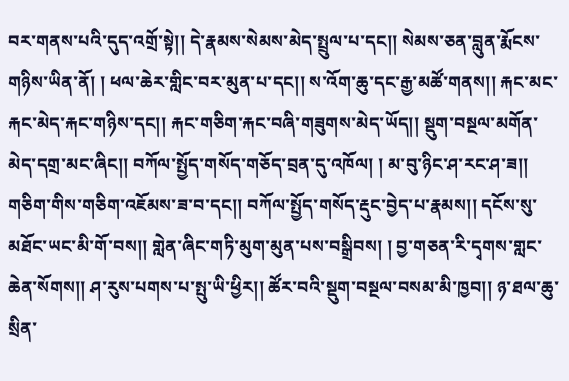བར་གནས་པའི་དུད་འགྲོ་སྟེ།། དེ་རྣམས་སེམས་མེད་སྤྲུལ་པ་དང།། སེམས་ཅན་བླུན་རྨོངས་གཉིས་ཡིན་ནོ། ། ཕལ་ཆེར་གླིང་བར་མུན་པ་དང།། ས་འོག་ཆུ་དང་རྒྱ་མཚོ་གནས།། རྐང་མང་རྐང་མེད་རྐང་གཉིས་དང།། རྐང་གཅིག་རྐང་བཞི་གཟུགས་མེད་ཡོད།། སྡུག་བསྔལ་མགོན་མེད་དགྲ་མང་ཞིང།། བཀོལ་སྤྱོད་གསོད་གཅོད་བྲན་དུ་འཁོལ། ། མ་བུ་ཉིང་ཤ་རང་ཤ་ཟ།། གཅིག་གིས་གཅིག་འཇོམས་ཟ་བ་དང།། བཀོལ་སྤྱོད་གསོད་རྡུང་བྱེད་པ་རྣམས།། དངོས་སུ་མཐོང་ཡང་མི་གོ་བས།། གླེན་ཞིང་གཏི་མུག་མུན་པས་བསྒྲིབས། ། བྱ་གཅན་རི་དྭགས་གླང་ཆེན་སོགས།། ཤ་རུས་པགས་པ་སྤུ་ཡི་ཕྱིར།། ཚོར་བའི་སྡུག་བསྔལ་བསམ་མི་ཁྱབ།། ཉ་ཐལ་ཆུ་སྲིན་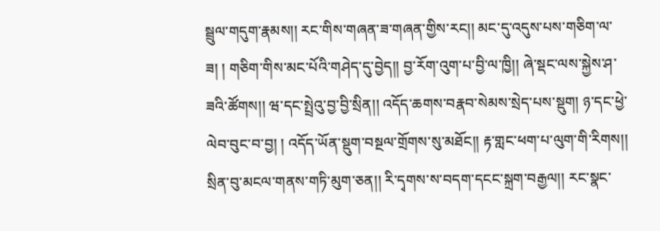སྦྲུལ་གདུག་རྣམས།། རང་གིས་གཞན་ཟ་གཞན་གྱིས་རང།། མང་དུ་འདུས་པས་གཅིག་ལ་ཟ། ། གཅིག་གིས་མང་པོའི་གཤེད་དུ་བྱེད།། བྱ་རོག་འུག་པ་བྱི་ལ་ཁྱི།། ཞེ་སྡང་ལས་སྐྱེས་ཤ་ཟའི་ཚོགས།། ཝ་དང་སྤྲེའུ་བྱ་བྱི་སྲིན།། འདོད་ཆགས་བརྣབ་སེམས་སྲེད་པས་སྡུག། ཉ་དང་ཕྱེ་ལེབ་བུང་བ་བྱ། ། འདོད་ཡོན་སྡུག་བསྔལ་གྲོགས་སུ་མཐོང།། རྟ་གླང་ཕག་པ་ལུག་གི་རིགས།། སྲིན་བུ་མངལ་གནས་གཏི་མུག་ཅན།། རི་དྭགས་ས་བདག་དངང་སྐྲག་བརྒྱལ།། རང་སྣང་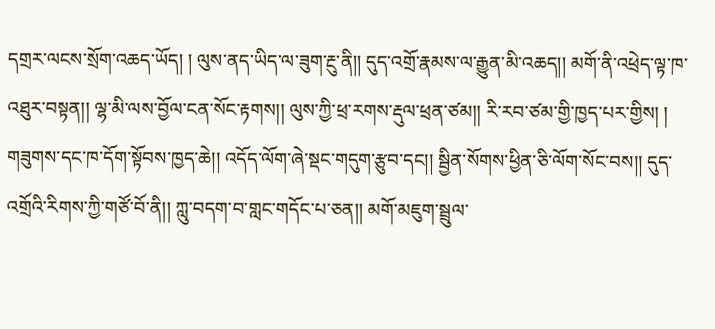དགྲར་ལངས་སྲོག་འཆད་ཡོད། ། ལུས་ནད་ཡིད་ལ་ཟུག་རྔུ་ནི།། དུད་འགྲོ་རྣམས་ལ་རྒྱུན་མི་འཆད།། མགོ་ནི་འཕྲེད་ལྟ་ཁ་འཐུར་བསྟན།། ལྷ་མི་ལས་བྱོལ་ངན་སོང་རྟགས།། ལུས་ཀྱི་ཕྲ་རགས་རྡུལ་ཕྲན་ཙམ།། རི་རབ་ཙམ་གྱི་ཁྱད་པར་གྱིས། ། གཟུགས་དང་ཁ་དོག་སྟོབས་ཁྱད་ཆེ།། འདོད་ལོག་ཞེ་སྡང་གདུག་རྩུབ་དང།། སྦྱིན་སོགས་ཕྱིན་ཅི་ལོག་སོང་བས།། དུད་འགྲོའི་རིགས་ཀྱི་གཙོ་བོ་ནི།། ཀླུ་བདག་བ་གླང་གདོང་པ་ཅན།། མགོ་མཇུག་སྦྲུལ་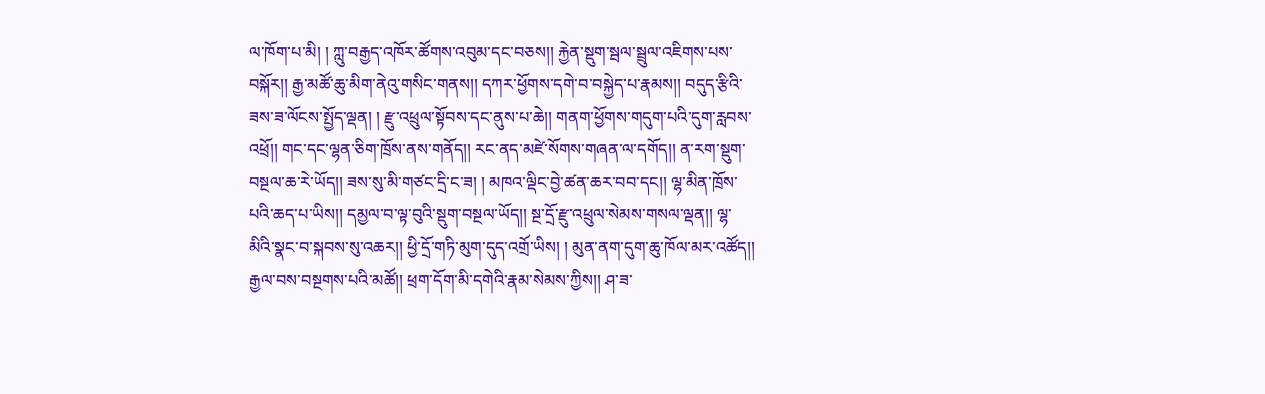ལ་ཁོག་པ་མི། ། ཀླུ་བརྒྱད་འཁོར་ཚོགས་འབུམ་དང་བཅས།། རྐྱེན་སྡུག་སྦལ་སྦྲུལ་འཇིགས་པས་བསྐོར།། རྒྱ་མཚོ་ཆུ་མིག་ནེའུ་གསིང་གནས།། དཀར་ཕྱོགས་དགེ་བ་བསྐྱེད་པ་རྣམས།། བདུད་རྩིའི་ཟས་ཟ་ལོངས་སྤྱོད་ལྡན། ། རྫུ་འཕྲུལ་སྟོབས་དང་ནུས་པ་ཆེ།། གནག་ཕྱོགས་གདུག་པའི་དུག་རླབས་འཕྲོ།། གང་དང་ལྷན་ཅིག་ཁྲོས་ནས་གནོད།། རང་ནད་མཛེ་སོགས་གཞན་ལ་དགོད།། ན་རག་སྡུག་བསྔལ་ཆ་རེ་ཡོད།། ཟས་སུ་མི་གཙང་དྲི་ང་ཟ། ། མཁའ་ལྡིང་བྱེ་ཚན་ཆར་བབ་དང།། ལྷ་མིན་ཁྲོས་པའི་ཆད་པ་ཡིས།། དམྱལ་བ་ལྟ་བུའི་སྡུག་བསྔལ་ཡོད།། སྔ་དྲོ་རྫུ་འཕྲུལ་སེམས་གསལ་ལྡན།། ལྷ་མིའི་སྣང་བ་སྐབས་སུ་འཆར།། ཕྱི་དྲོ་གཏི་མུག་དུད་འགྲོ་ཡིས། ། མུན་ནག་དུག་ཆུ་ཁོལ་མར་འཚོད།། རྒྱལ་བས་བསྔགས་པའི་མཚོ།། ཕྲག་དོག་མི་དགེའི་རྣམ་སེམས་ཀྱིས།། ཤ་ཟ་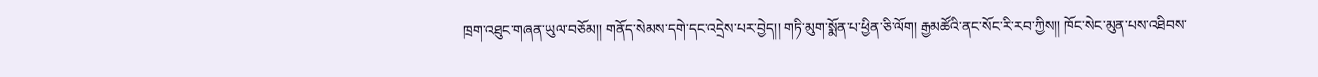ཁྲག་འཐུང་གཞན་ཡུལ་བཅོམ།། གནོད་སེམས་དགེ་དང་འདྲེས་པར་བྱེད།། གཏི་མུག་སྨོན་པ་ཕྱིན་ཅི་ལོག། རྒྱམཚོའི་ནང་སོང་རི་རབ་ཀྱིས།། ཁོང་སེང་མུན་པས་འཐིབས་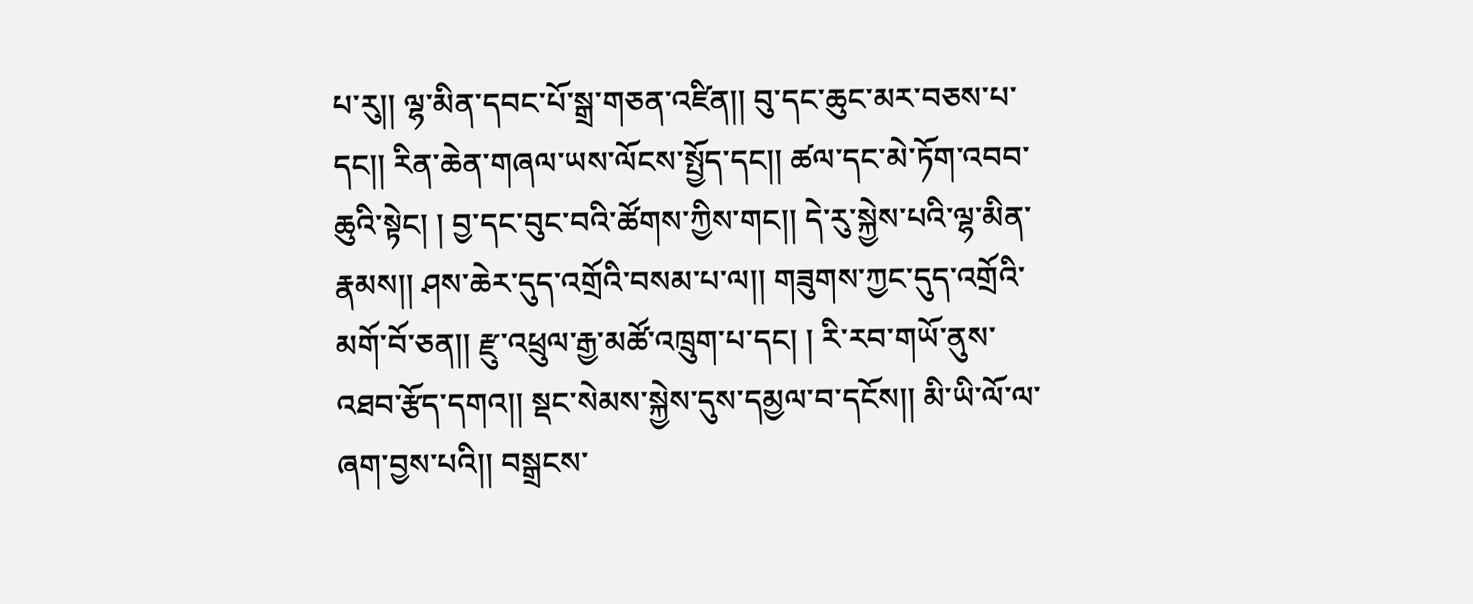པ་རུ།། ལྷ་མིན་དབང་པོ་སྒྲ་གཅན་འཛིན།། བུ་དང་ཆུང་མར་བཅས་པ་དང།། རིན་ཆེན་གཞལ་ཡས་ལོངས་སྤྱོད་དང།། ཚལ་དང་མེ་ཏོག་འབབ་ཆུའི་སྟེང། ། བྱ་དང་བུང་བའི་ཚོགས་ཀྱིས་གང།། དེ་རུ་སྐྱེས་པའི་ལྷ་མིན་རྣམས།། ཤས་ཆེར་དུད་འགྲོའི་བསམ་པ་ལ།། གཟུགས་ཀྱང་དུད་འགྲོའི་མགོ་བོ་ཅན།། རྫུ་འཕྲུལ་རྒྱ་མཚོ་འཁྲུག་པ་དང། ། རི་རབ་གཡོ་ནུས་འཐབ་རྩོད་དགའ།། སྡང་སེམས་སྐྱེས་དུས་དམྱལ་བ་དངོས།། མི་ཡི་ལོ་ལ་ཞག་བྱས་པའི།། བསྒྲངས་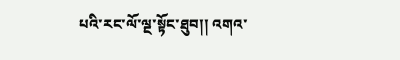པའི་རང་ལོ་ལྔ་སྟོང་ཐུབ།། འགའ་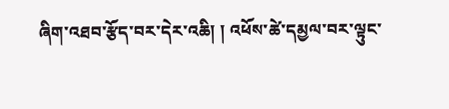ཞིག་འཐབ་རྩོད་བར་དེར་འཆི། ། འཕོས་ཚེ་དམྱལ་བར་ལྟུང་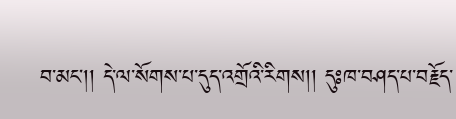བ་མང།། དེ་ལ་སོགས་པ་དུད་འགྲོའི་རིགས།། དུཿཁ་བཤད་པ་བརྗོད་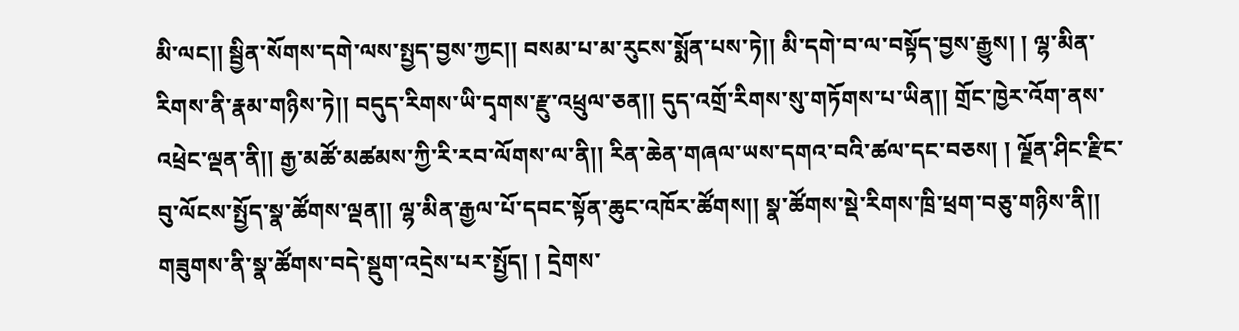མི་ལང།། སྦྱིན་སོགས་དགེ་ལས་སྤྱད་བྱས་ཀྱང།། བསམ་པ་མ་རུངས་སྨོན་པས་ཏེ།། མི་དགེ་བ་ལ་བསྟོད་བྱས་རྒྱུས། ། ལྷ་མིན་རིགས་ནི་རྣམ་གཉིས་ཏེ།། བདུད་རིགས་ཡི་དྭགས་རྫུ་འཕྲུལ་ཅན།། དུད་འགྲོ་རིགས་སུ་གཏོགས་པ་ཡིན།། གྲོང་ཁྱེར་འོག་ནས་འཕྲེང་ལྡན་ནི།། རྒྱ་མཚོ་མཚམས་ཀྱི་རི་རབ་ལོགས་ལ་ནི།། རིན་ཆེན་གཞལ་ཡས་དགའ་བའི་ཚལ་དང་བཅས། ། ལྗོན་ཤིང་རྫིང་བུ་ལོངས་སྤྱོད་སྣ་ཚོགས་ལྡན།། ལྷ་མིན་རྒྱལ་པོ་དབང་སྟོན་ཆུང་འཁོར་ཚོགས།། སྣ་ཚོགས་སྡེ་རིགས་ཁྲི་ཕྲག་བཅུ་གཉིས་ནི།། གཟུགས་ནི་སྣ་ཚོགས་བདེ་སྡུག་འདྲེས་པར་སྤྱོད། ། དྲེགས་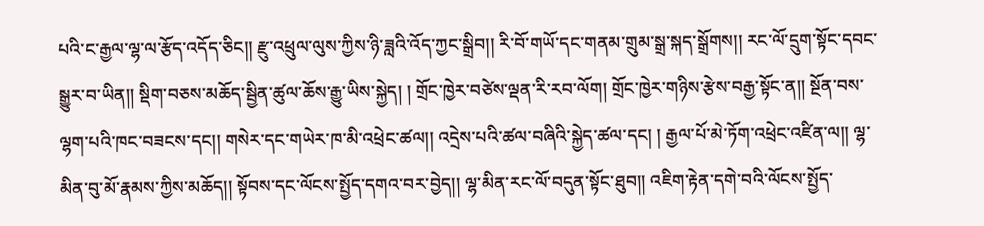པའི་ང་རྒྱལ་ལྷ་ལ་རྩོད་འདོད་ཅིང།། རྫུ་འཕྲུལ་ལུས་ཀྱིས་ཉི་ཟླའི་འོད་ཀྱང་སྒྲིབ།། རི་བོ་གཡོ་དང་གནམ་གྲུམ་སྒྲ་སྐད་སྒྲོགས།། རང་ལོ་དྲུག་སྟོང་དབང་སྒྱུར་བ་ཡིན།། སྡིག་བཅས་མཆོད་སྦྱིན་ཚུལ་ཆོས་རྒྱུ་ཡིས་སྐྱེད། ། གྲོང་ཁྱེར་བཙེས་ལྡན་རི་རབ་ལོག། གྲོང་ཁྱེར་གཉིས་རྩེས་བརྒྱ་སྟོང་ན།། སྔོན་བས་ལྷག་པའི་ཁང་བཟངས་དང།། གསེར་དང་གཡེར་ཁ་མི་འཕྲེང་ཚལ།། འདྲེས་པའི་ཚལ་བཞིའི་སྐྱེད་ཚལ་དང། ། རྒྱལ་པོ་མེ་ཏོག་འཕྲེང་འཛིན་ལ།། ལྷ་མིན་བུ་མོ་རྣམས་ཀྱིས་མཆོད།། སྟོབས་དང་ལོངས་སྤྱོད་དགའ་བར་བྱེད།། ལྷ་མིན་རང་ལོ་བདུན་སྟོང་ཐུབ།། འཇིག་རྟེན་དགེ་བའི་ལོངས་སྤྱོད་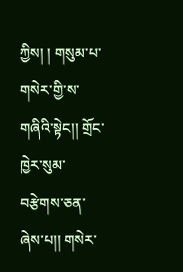ཀྱིས། ། གསུམ་པ་གསེར་གྱི་ས་གཞིའི་སྟེང།། གྲོང་ཁྱེར་སུམ་བརྩེགས་ཅན་ཞེས་པ།། གསེར་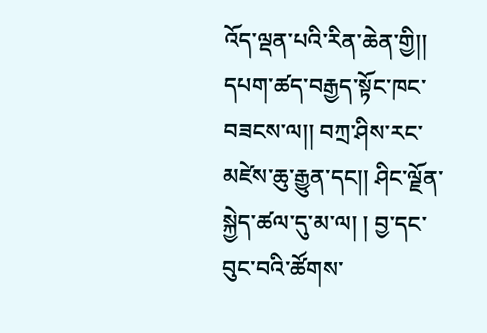འོད་ལྡན་པའི་རིན་ཆེན་གྱི།། དཔག་ཚད་བརྒྱད་སྟོང་ཁང་བཟངས་ལ།། བཀྲ་ཤིས་རང་མཛེས་ཆུ་རྒྱུན་དང།། ཤིང་ལྗོན་སྐྱེད་ཚལ་དུ་མ་ལ། ། བྱ་དང་བུང་བའི་ཚོགས་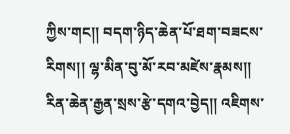ཀྱིས་གང།། བདག་ཉིད་ཆེན་པོ་ཐག་བཟངས་རིགས།། ལྷ་མིན་བུ་མོ་རབ་མཛེས་རྣམས།། རིན་ཆེན་རྒྱན་སྲས་རྩེ་དགའ་བྱེད།། འཇིགས་